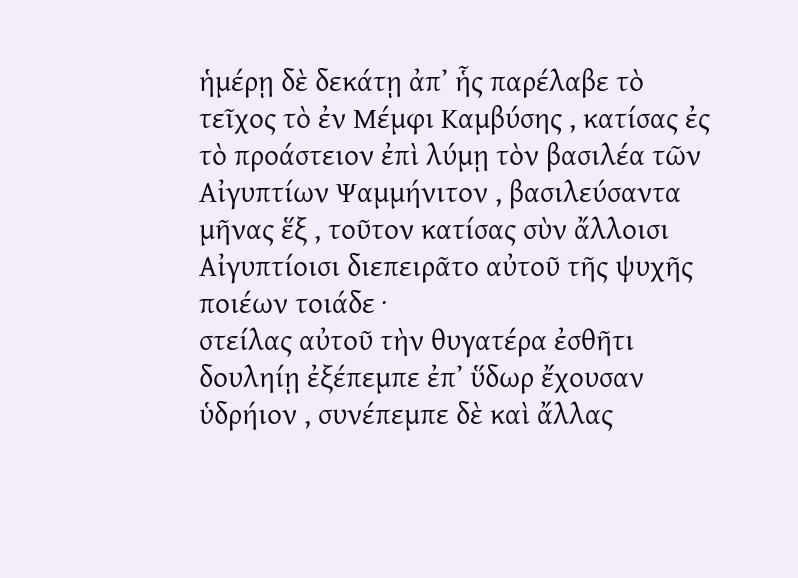ἡμέρῃ δὲ δεκάτῃ ἀπʼ ἧς παρέλαβε τὸ τεῖχος τὸ ἐν Μέμφι Καμβύσης , κατίσας ἐς τὸ προάστειον ἐπὶ λύμῃ τὸν βασιλέα τῶν Αἰγυπτίων Ψαμμήνιτον , βασιλεύσαντα μῆνας ἕξ , τοῦτον κατίσας σὺν ἄλλοισι Αἰγυπτίοισι διεπειρᾶτο αὐτοῦ τῆς ψυχῆς ποιέων τοιάδε ·
στείλας αὐτοῦ τὴν θυγατέρα ἐσθῆτι δουληίῃ ἐξέπεμπε ἐπʼ ὕδωρ ἔχουσαν ὑδρήιον , συνέπεμπε δὲ καὶ ἄλλας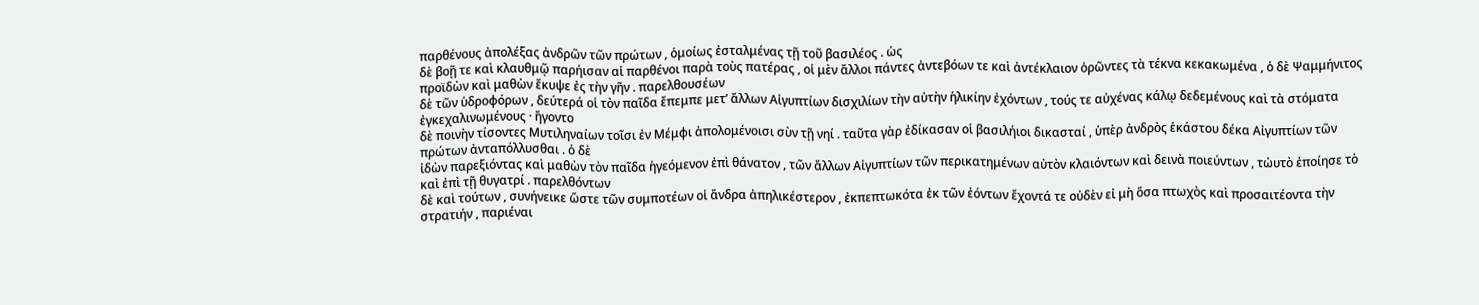παρθένους ἀπολέξας ἀνδρῶν τῶν πρώτων , ὁμοίως ἐσταλμένας τῇ τοῦ βασιλέος . ὡς
δὲ βοῇ τε καὶ κλαυθμῷ παρήισαν αἱ παρθένοι παρὰ τοὺς πατέρας , οἱ μὲν ἄλλοι πάντες ἀντεβόων τε καὶ ἀντέκλαιον ὁρῶντες τὰ τέκνα κεκακωμένα , ὁ δὲ Ψαμμήνιτος προϊδὼν καὶ μαθὼν ἔκυψε ἐς τὴν γῆν . παρελθουσέων
δὲ τῶν ὑδροφόρων , δεύτερά οἱ τὸν παῖδα ἔπεμπε μετʼ ἄλλων Αἰγυπτίων δισχιλίων τὴν αὐτὴν ἡλικίην ἐχόντων , τούς τε αὐχένας κάλῳ δεδεμένους καὶ τὰ στόματα ἐγκεχαλινωμένους · ἤγοντο
δὲ ποινὴν τίσοντες Μυτιληναίων τοῖσι ἐν Μέμφι ἀπολομένοισι σὺν τῇ νηί . ταῦτα γὰρ ἐδίκασαν οἱ βασιλήιοι δικασταί , ὑπὲρ ἀνδρὸς ἑκάστου δέκα Αἰγυπτίων τῶν πρώτων ἀνταπόλλυσθαι . ὁ δὲ
ἰδὼν παρεξιόντας καὶ μαθὼν τὸν παῖδα ἡγεόμενον ἐπὶ θάνατον , τῶν ἄλλων Αἰγυπτίων τῶν περικατημένων αὐτὸν κλαιόντων καὶ δεινὰ ποιεύντων , τὠυτὸ ἐποίησε τὸ καὶ ἐπὶ τῇ θυγατρί . παρελθόντων
δὲ καὶ τούτων , συνήνεικε ὥστε τῶν συμποτέων οἱ ἄνδρα ἀπηλικέστερον , ἐκπεπτωκότα ἐκ τῶν ἐόντων ἔχοντά τε οὐδὲν εἰ μὴ ὅσα πτωχὸς καὶ προσαιτέοντα τὴν στρατιήν , παριέναι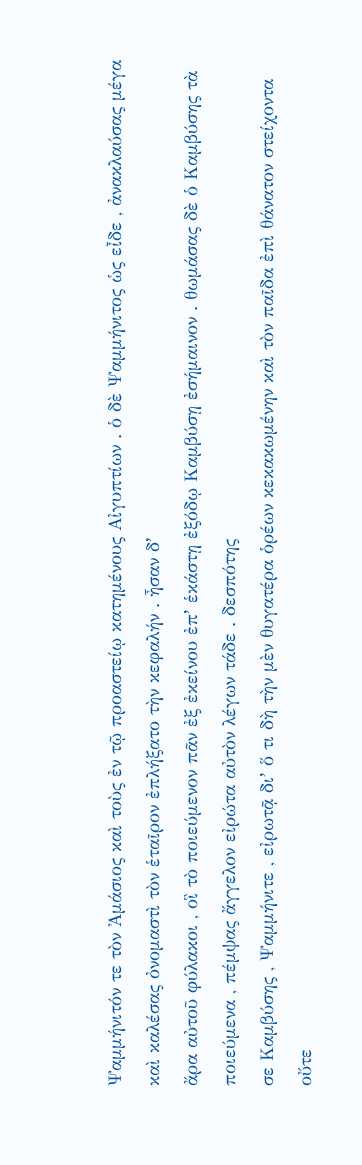Ψαμμήνιτόν τε τὸν Ἀμάσιος καὶ τοὺς ἐν τῷ προαστείῳ κατημένους Αἰγυπτίων . ὁ δὲ Ψαμμήνιτος ὡς εἶδε , ἀνακλαύσας μέγα καὶ καλέσας ὀνομαστὶ τὸν ἑταῖρον ἐπλήξατο τὴν κεφαλήν . ἦσαν δʼ
ἄρα αὐτοῦ φύλακοι , οἳ τὸ ποιεύμενον πᾶν ἐξ ἐκείνου ἐπʼ ἑκάστῃ ἐξόδῳ Καμβύσῃ ἐσήμαινον . θωμάσας δὲ ὁ Καμβύσης τὰ ποιεύμενα , πέμψας ἄγγελον εἰρώτα αὐτὸν λέγων τάδε . δεσπότης
σε Καμβύσης , Ψαμμήνιτε , εἰρωτᾷ διʼ ὅ τι δὴ τὴν μὲν θυγατέρα ὁρέων κεκακωμένην καὶ τὸν παῖδα ἐπὶ θάνατον στείχοντα οὔτε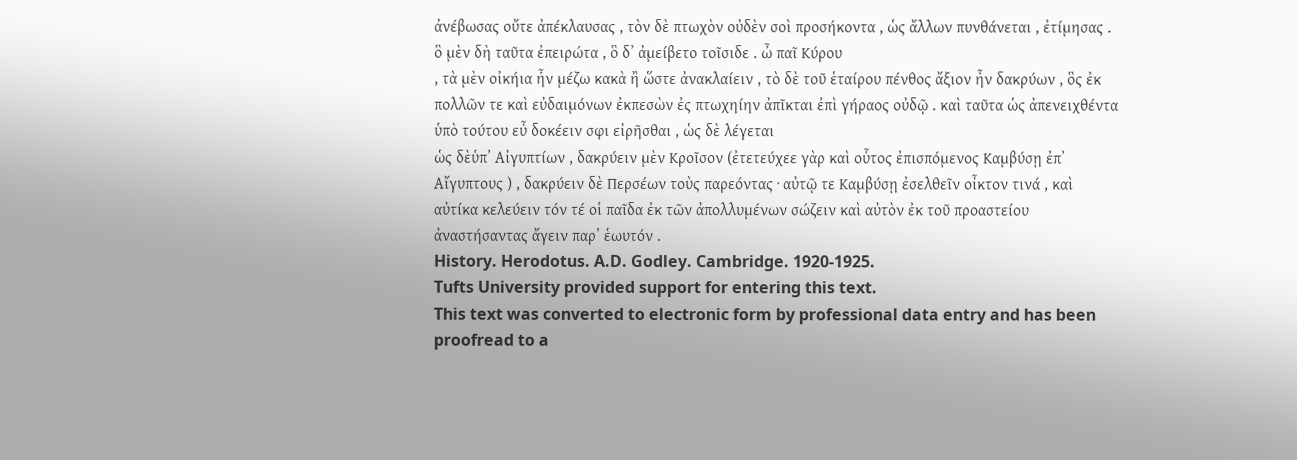ἀνέβωσας οὔτε ἀπέκλαυσας , τὸν δὲ πτωχὸν οὐδὲν σοὶ προσήκοντα , ὡς ἄλλων πυνθάνεται , ἐτίμησας . ὃ μὲν δὴ ταῦτα ἐπειρώτα , ὃ δʼ ἀμείβετο τοῖσιδε . ὦ παῖ Κύρου
, τὰ μὲν οἰκήια ἦν μέζω κακὰ ἢ ὥστε ἀνακλαίειν , τὸ δὲ τοῦ ἑταίρου πένθος ἄξιον ἦν δακρύων , ὃς ἐκ πολλῶν τε καὶ εὐδαιμόνων ἐκπεσὼν ἐς πτωχηίην ἀπῖκται ἐπὶ γήραος οὐδῷ . καὶ ταῦτα ὡς ἀπενειχθέντα ὑπὸ τούτου εὖ δοκέειν σφι εἰρῆσθαι , ὡς δὲ λέγεται
ὡς δὲὑπʼ Αἰγυπτίων , δακρύειν μὲν Κροῖσον (ἐτετεύχεε γὰρ καὶ οὗτος ἐπισπόμενος Καμβύσῃ ἐπʼ Αἴγυπτους ) , δακρύειν δὲ Περσέων τοὺς παρεόντας · αὐτῷ τε Καμβύσῃ ἐσελθεῖν οἶκτον τινά , καὶ αὐτίκα κελεύειν τόν τέ οἱ παῖδα ἐκ τῶν ἀπολλυμένων σώζειν καὶ αὐτὸν ἐκ τοῦ προαστείου ἀναστήσαντας ἄγειν παρʼ ἑωυτόν .
History. Herodotus. A.D. Godley. Cambridge. 1920-1925.
Tufts University provided support for entering this text.
This text was converted to electronic form by professional data entry and has been proofread to a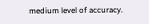medium level of accuracy.